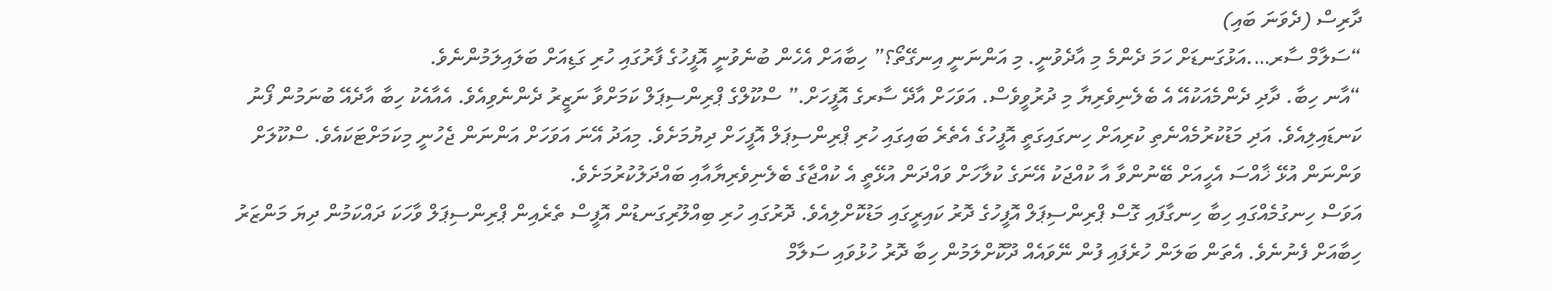ދާރިސް (ދެވަނަ ބައި)
“ސަލާމް ސާރ….އަޅުގަނޑަށް ހަމަ ދެންމެ މި އާދެވުނީ. މި އަންނަނީ އިނގޭތޯ؟” ހިބާއަށް އެހެން ބުނެވުނީ އޮފީހުގެ ފާރުގައި ހުރި ގަޑިއަށް ބަލައިލަމުންނެވެ.
“އާނ ހިބާ. ދާދި ދެންމެއަކުއޭ އެ ބެލެނިވެރިޔާ މި ދުރުވީވެސް. އަވަހަށް އާދޭ ސާރގެ އޮފީހަށް.” ސްކޫލްގެ ޕްރިންސިޕަލް ކަމަށްވާ ނަޒީރު ދެންނެވިއެވެ. އެއާއެކު ހިބާ އާދެއޭ ބުނަމުން ފޯނު ކަނޑައިލިއެވެ. އަދި މަޑުކުރުމެއްނެތި ކުރިއަށް ހިނގައިގަތީ އޮފީހުގެ އެތެރެ ބައިގައި ހުރި ޕްރިންސިޕަލް އޮފީހަށް ދިޔުމަށެވެ. މިއަދު އޭނަ އަވަހަށް އަންނަން ޖެހުނީ މިކަމަށްޓަކައެވެ. ސްކޫލަށް ވަންނަން އުޅޭ ޚާއްސަ އެހީއަށް ބޭނުންވާ އާ ކުއްޖަކު އޭނަގެ ކުލާހަށް ވައްދަން އުޅޭތީ އެ ކުއްޖާގެ ބެލެނިވެރިޔާއާއި ބައްދަލުކުރުމަށެވެ.
އަވަސް ހިނގުމެއްގައި ހިބާ ހިނގާފައި ގޮސް ޕްރިންސިޕަލް އޮފީހުގެ ދޮރު ކައިރީގައި މަޑުކޮށްލިއެވެ. ދޮރުގައި ހުރި ބިއްލޫރިގަނޑުން އޮފީސް ތެރެއިން ޕްރިންސިޕަލް ވާހަކަ ދައްކަމުން ދިޔަ މަންޒަރު ހިބާއަށް ފެނުނެވެ. އެތަން ބަލަން ހުރެފައި ފުން ނޭވައެއް ދޫކޮށްލަމުން ހިބާ ދޮރު ހުޅުވައި ސަލާމް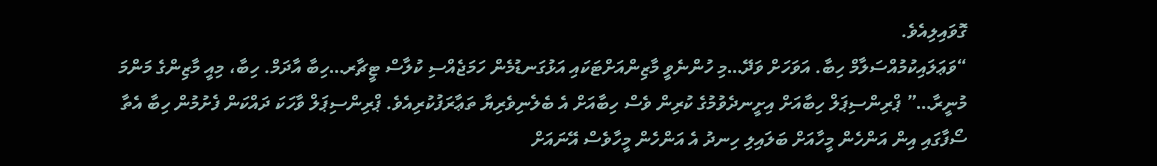ގޮވައިލިއެވެ.
“ވަޢަލައިކުމުއްސަލާމް ހިބާ. އަވަހަށް ވަދޭ…މި ހުންނެވީ މާޒިންއަށްޓަކައި އަޅުގަނޑުމެން ހަމަޖެއްސި ކުލާސް ޓީޗާރ…ހިބާ އާދަމް. ހިބާ، މިއީ މާޒިންގެ މަންމަ މުނީރާ…” ޕްރިންސިޕަލް ހިބާއަށް އިށީނދެވުމުގެ ކުރިން ވެސް ހިބާއަށް އެ ބެލެނިވެރިޔާ ތަޢާރަފުކުރިއެވެ. ޕްރިންސިޕަލް ވާހަކަ ދައްކަން ފެށުމުން ހިބާ އެތާ ސޯފާގައި އިން އަންހެން މީހާއަށް ބަލައިލި ހިނދު އެ އަންހެން މީހާވެސް އޭނައަށް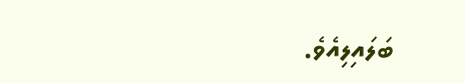ބަލައިލިއެވެ.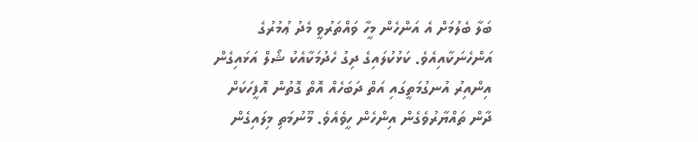ބަލާ ބެލުމަށް އެ އަންހެން މީހާ ވައްތަރުވީ މެދު ޢުމުރުގެ އަންހެނަކާއިއެވެ. ކަޅުކުލައިގެ ދިގު ހެދުމަކާއެކު ޝޯލް އަޅައިގެން އިންއިރު އުނގުމަތީގައި އަތް ދަބަހެއް އޮތް ގޮތުން އޮފީހަކަށް ދާން ތައްޔާރުވެގެން އިންހެން ހީވެއެވެ. މޫނުމަތި މިލައިގެން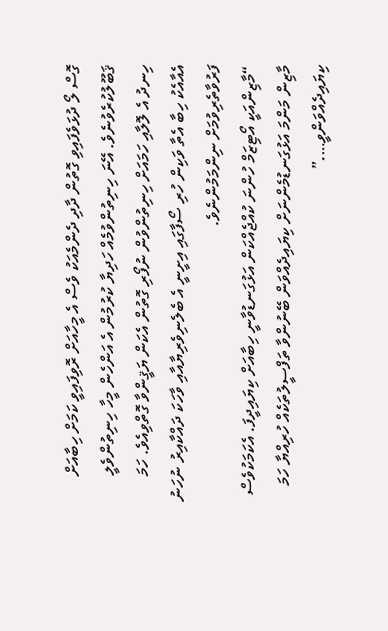ގޮސް ލޯ ދުޅަވެފައިވި ގޮތުން ދާދި ދެންމެއަކު ވެސް އެ މީހާއަށް ރޮވިފައިވީ ކަމަށް ހިބާއަށް ޤަބޫލުކުރެވުނެވެ. އޭނަ ހިނިތުންވުމެއް ހަދިޔާ ކުރުމުން އެ އަންހެން މީހާ ހިނިތުންވެލީ ހިނދު އެ ލޮލާއި ހަމައަށް ހިނިތުންވުން ނުފޯރި ގޮތުން އެކަން ޔަޤީންވާ ގޮތްވިއެވެ. ހަމަ އެއާއެކު ހިބާ އެތާ ވަކިން ހުރި ސޯފާގައި އިށީނީ އެ ބެލެނިވެރިޔާއާއި ވާހަކަ ދައްކާއިރު ނުހަނު ފަރުވާތެރިވުމަށް ނިންމަމުންނެވެ.
“މާޒިންއަކީ އޯޓިޒަމް ހުންނަ ކުއްޖެއްކަން އަޅުގަނޑުވާނީ ހިބާއަށް ކިޔައިދީފަ. އެކަމަކުވެސް މާޒިން މަންމަ އަޅުގަނޑުމެންނަށް ކިޔައިދެއްވަން ބޭނުންވާ ތަފްސީލުތަކެއް ހުރިއްޔާ ހަމަ ކިޔައިދެއްވަންވީ….”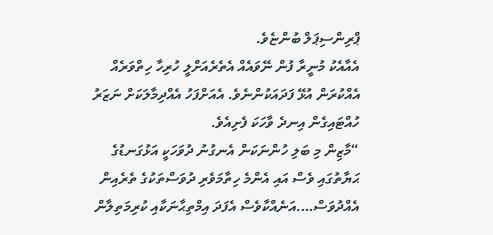ޕްރިންސިޕަލް ބުންޏެވެ.
އެއާއެކު މުނީރާ ފުން ނޭވައެއް އެތެރެއަށްލީ ހުރިހާ ހިތްވަރެއް އެއްކުރަން އުޅޭ ފަދައަކުންނެވެ. އެއަށްފަހު އެއްދިމާލަކަށް ނަޒަރު ހުއްޓައިގެން އިނދެ ވާހަކަ ފެށިއެވެ.
“މާޒިން މި ބަލި ހުންނަކަން އެނގުނު ދުވަހަކީ އަޅުގަނޑުގެ ޙަޔާތުގައި ވެސް އައި އެންމެ ހިތާމަވެރި ދުވަސްތަކުގެ ތެރެއިން އެއްދުވަސް….އަނެއްކާވެސް އެފަދަ އިމްތިޙާނަކާއި ކުރިމަތިލާން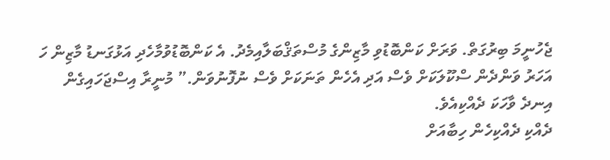ޖެހުނީމަ ބިރުގަތް. ވަރަށް ކަންބޮޑުވި މާޒިންގެ މުސްތަޤްބަލާއިމެދު. އެ ކަންބޮޑުވުމާހެދި އަޅުގަނޑު މާޒިން ހަ އަހަރު ވަންދެން ސްކޫލަކަށް ވެސް އަދި އެހެން ތަނަކަށް ވެސް ނުފޮނުވަން.” މުނީރާ އިސްޖަހައިގެން އިނދެ ވާހަކަ ދެއްކިއެވެ.
ދެއްކި ދެއްކިހެން ހިބާއަށް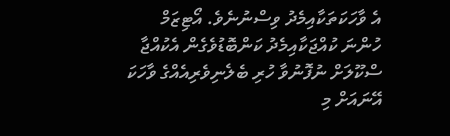އެ ވާހަކަތަކާއިމެދު ވިސްނުނެވެ. އޯޓިޒަމް ހުންނަ ކުއްޖަކާއިމެދު ކަންބޮޑުވެގެން އެކުއްޖާ ސްކޫލަށް ނުފޮނުވާ ހުރި ބެލެނިވެރިއެއްގެ ވާހަކަ އޭނައަށް މި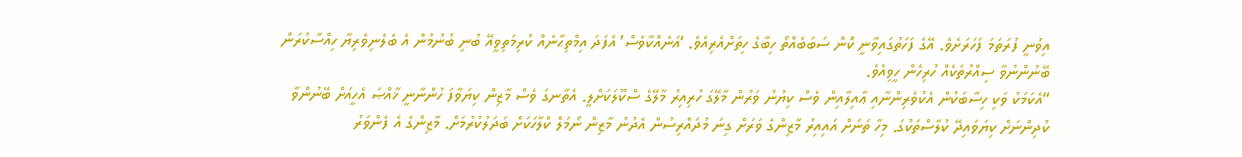އިވުނީ ފުރަތަމަ ފަހަރަށެވެ. އޭގެ ފަހަތުގައިވާނީ ކޮން ސަބަބެއްތޯ ހިބާގެ ހިތަށްއެރިއެވެ. ‘އަނެއްކާވެސް’ އެފަދަ އިމްތިޙާނެއް ކުރިމަތިވީއޭ ބުނި ބުނުމުން އެ ބެލެނިވެރިޔާ ހިއްސާކުރަން ބޭނުންނުވާ ސިއްރުތަކެއް ހުރިހެން ހީވިއެވެ.
“އެކަމަކު ވަކި ހިސާބަކުން އެކުވެރިންނާއި ޢާއިލާއިން ވެސް ކިޔުނު ވަރުން މާލޭގަ ހުރިއިރު މާލޭގެ ސްކޫލަކަށްލީ. އެތާނގަ ވެސް މާޒިން ކިޔަވާފަ ހުންނާނީ ޚާއްޞަ އެހީއަށް ބޭނުންވާ ކުދިންނަށް ކިޔަވައިދޭ ކުލާސްތަކުގަ. މިހާ ތަނަށް އައިއިރު މާޒިންގެ ވަރަށް ގިނަ މުދައްރިސުން އެދުނު މާޒިން ނޯމަލް ކްލާހަކަށް ބަދަލުކުރުމަށް. މާޒިންގެ އެ ފެންވަރު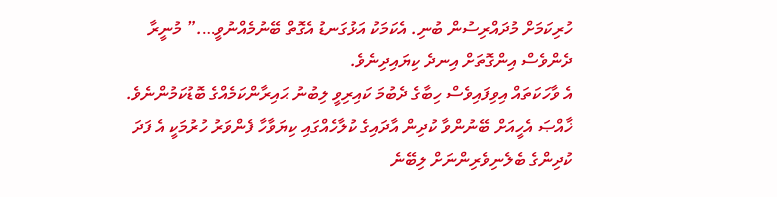ހުރިކަމަށް މުދައްރިސުން ބުނި. އެކަމަކު އަޅުގަނޑު އެގޮތް ބޭނުމެއްނުވީ….” މުނީރާ ދެންވެސް އިންގޮތަށް އިނދެ ކިޔައިދިނެވެ.
އެ ވާހަކަތައް އިވިފައިވެސް ހިބާގެ ދެބުމަ ކައިރިވީ ލިބުނު ޙައިރާންކަމެއްގެ ބޮޑުކަމުންނެވެ. ޚާއްޞަ އެހީއަށް ބޭނުންވާ ކުދިން އާދައިގެ ކުލާހެއްގައި ކިޔަވާހާ ފެންވަރު ހުރުމަކީ އެ ފަދަ ކުދިންގެ ބެލެނިވެރިންނަށް ލިބޭނެ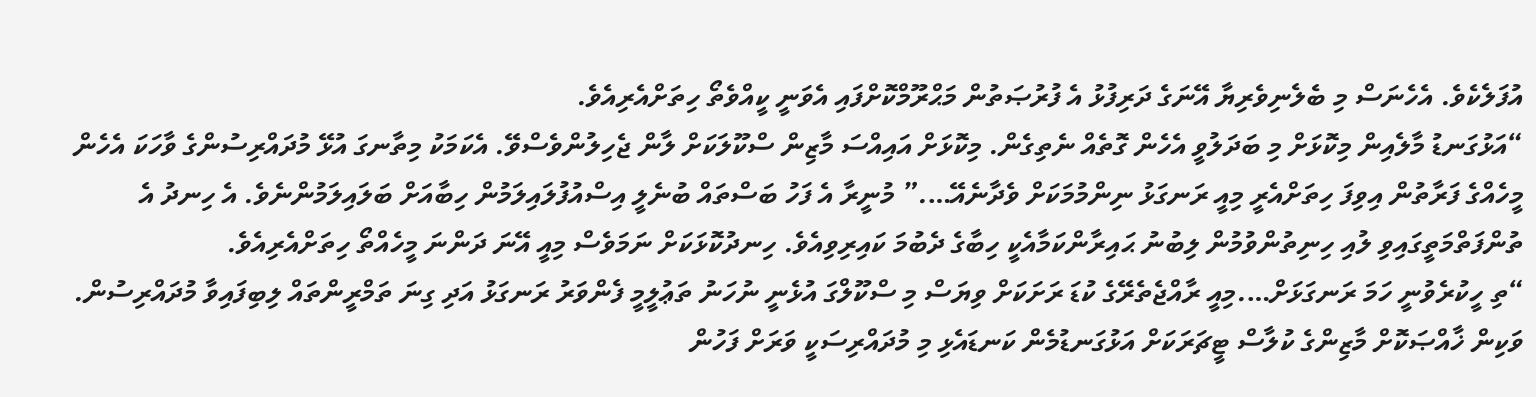އުފަލެކެވެ. އެހެނަސް މި ބެލެނިވެރިޔާ އޭނަގެ ދަރިފުޅު އެ ފުރުޞަތުން މަޙްރޫމްކޮށްފައި އެވަނީ ކީއްވެތޯ ހިތަށްއެރިއެވެ.
“އަޅުގަނޑު މާލެއިން މިކޮޅަށް މި ބަދަލުވީ އެހެން ގޮތެއް ނެތިގެން. މިކޮޅަށް އައިއްސަ މާޒިން ސްކޫލަކަށް ލާން ޖެހިލުންވެސްވޭ. އެކަމަކު މިތާނގަ އުޅޭ މުދައްރިސުންގެ ވާހަކަ އެހެން މީހެއްގެ ފަރާތުން އިވިފަ ހިތަށްއެރީ މިއީ ރަނގަޅު ނިންމުމަކަށް ވެދާނެއޭ….” މުނީރާ އެ ފަހު ބަސްތައް ބުނެލީ އިސްއުފުލައިލަމުން ހިބާއަށް ބަލައިލަމުންނެވެ. އެ ހިނދު އެ ތުންފަތްމަތީގައިވި ލުއި ހިނިތުންވުމުން ލިބުނު ޙައިރާންކަމާއެކީ ހިބާގެ ދެބުމަ ކައިރިވިއެވެ. ހިނދުކޮޅަކަށް ނަމަވެސް މިއީ އޭނަ ދަންނަ މީހެއްތޯ ހިތަށްއެރިއެވެ.
“ތި ހީކުރެވުނީ ހަމަ ރަނގަޅަށް….މިއީ ރާއްޖެތެރޭގެ ކުޑަ ރަށަކަށް ވިޔަސް މި ސްކޫލްގަ އުޅެނީ ނުހަނު ތަޢުލީމީ ފެންވަރު ރަނގަޅު އަދި ގިނަ ތަމްރީންތައް ލިބިފައިވާ މުދައްރިސުން. ވަކިން ޚާއްޞަކޮށް މާޒިންގެ ކުލާސް ޓީޗަރަކަށް އަޅުގަނޑުމެން ކަނޑައެޅި މި މުދައްރިސަކީ ވަރަށް ފަހުން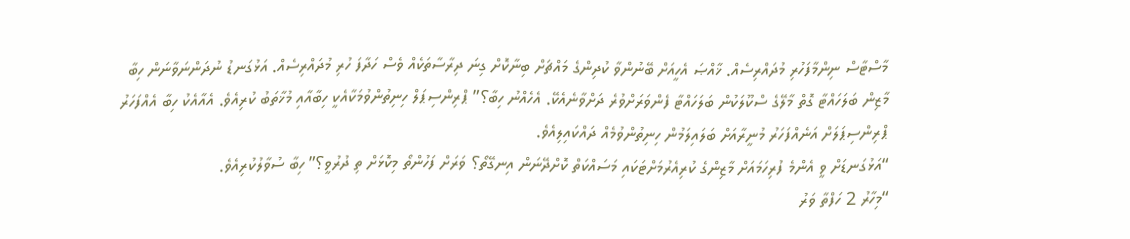މާސްޓާސް ނިންމާފަހުރި މުދައްރިސެއް. ޚާއްޞަ އެހީއަށް ބޭނުންވާ ކުދިންގެ މައްޗަށް ބިނާކޮށް ގިނަ ދިރާސާތަކެއް ވެސް ހަދާފަ ހުރި މުދައްރިސެއް. އަޅުގަނޑު ނުދަންނަވާނަން ހިބާ މާޒިން ބަލަހައްޓާ ގޮތް މާލޭގެ ސްކޫލަކުން ބަލަހައްޓާ ފެންވަރަށްވުރެ ދަށްވާނެއެކޭ. އެހެއްނު ހިބާ؟” ޕްރިންސިޕަލް ހިނިތުންވުމަކާއެކީ ހިބާއާއި މުޚާތަބު ކުރިއެވެ. އެއާއެކު ހިބާ އެއްފަހަރު ޕްރިންސިޕަލަށް އަނެއްފަހަރު މުނީރާއަށް ބަލައިލަމުން ހިނިތުންވުމެއް ދައްކައިލިއެވެ.
“އަޅުގަނޑަށް ވީ އެންމެ ފުރިހަމައަށް މާޒިންގެ ކުރިއެރުމަށްޓަކައި މަސައްކަތް ކޮށްދޭނަން އިނގޭތޯ؟ ވަރަށް ފަހުންތޯ މިކޮޅަށް ތި ދުރުވީ؟” ހިބާ ސުވާލުކުރިއެވެ.
“މިހާރު 2 ހަފްތާ ވަރު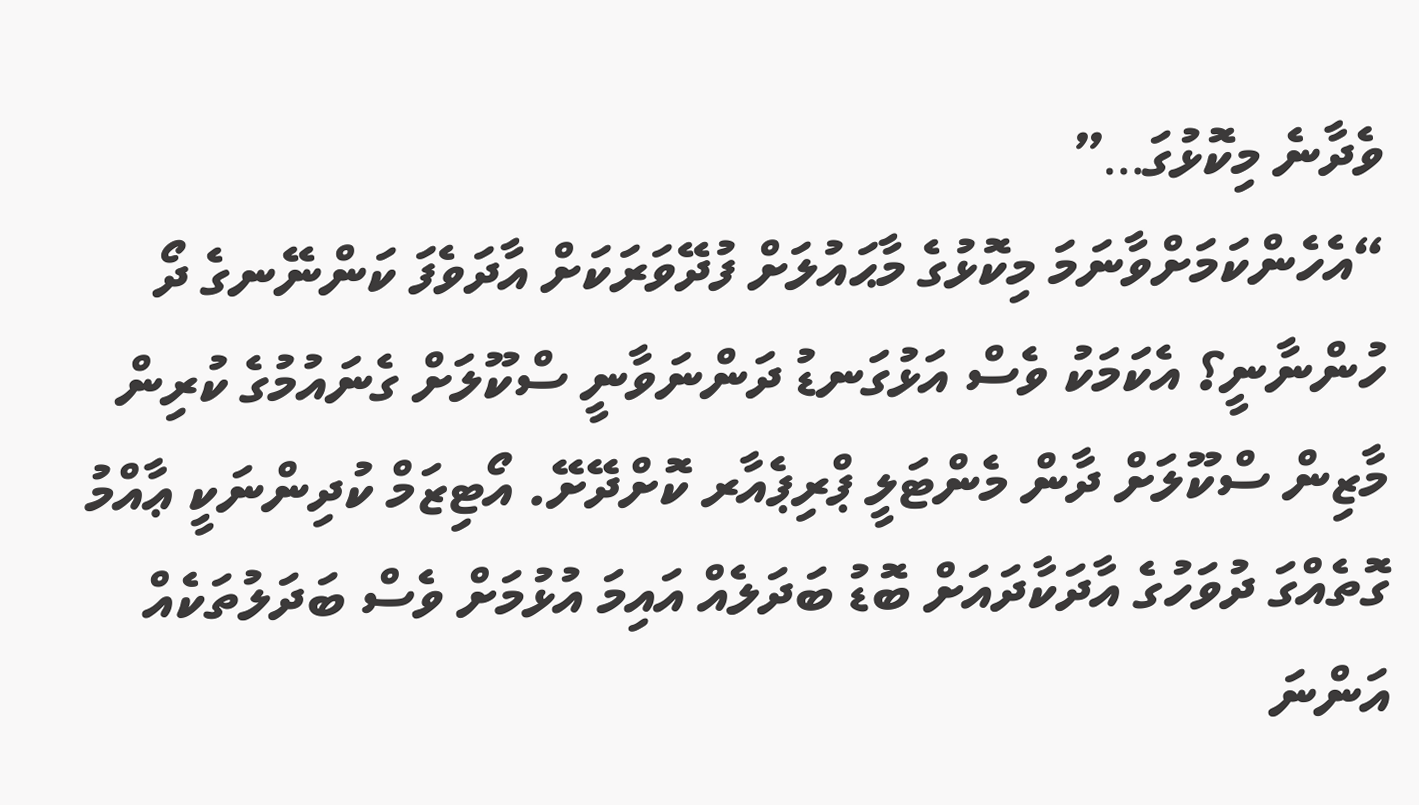ވެދާނެ މިކޮޅުގަ…”
“އެހެންކަމަށްވާނަމަ މިކޮޅުގެ މާޙައުލަށް ފުދޭވަރަކަށް އާދަވެފަ ކަންނޭނގެ ދޯ ހުންނާނީ؟ އެކަމަކު ވެސް އަޅުގަނޑު ދަންނަވާނީ ސްކޫލަށް ގެނައުމުގެ ކުރިން މާޒިން ސްކޫލަށް ދާން މެންޓަލީ ޕްރިޕެއާރ ކޮށްދޭށޭ. އޯޓިޒަމް ކުދިންނަކީ ޢާއްމު ގޮތެއްގަ ދުވަހުގެ އާދަކާދައަށް ބޮޑު ބަދަލެއް އައިމަ އުޅުމަށް ވެސް ބަދަލުތަކެއް އަންނަ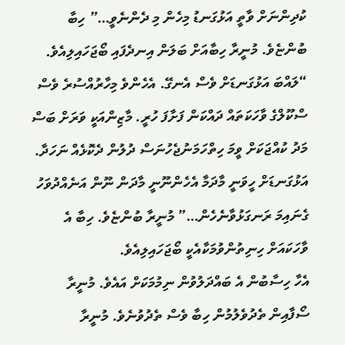ކުދިންނަށް ވާތީ އަޅުގަނޑު މިހެން މި ދެންނެވީ…” ހިބާ ބުންޏެވެ. މުނީރާ ހިބާއަށް ބަލަން އިނދެފައި ބޯޖަހައިލިއެވެ.
“ލައްބަ އަޅުގަނޑަށް ވެސް އެނގޭ. އެހެންވެ މިހާރުއްސުރެ ވެސް ސްކޫލްގެ ވާހަކަތައް ދައްކަން ފަށާފަ ހުރީ. މާޒިންއަކީ ވަރަށް ބަސް މަދު ކުއްޖަކަށް ވީމަ ހިތްހަމަނުޖެހުނަސް ދުލުން ދެކޮޅެއް ނަހަދާ. އަޅުގަނޑަށް ހީވަނީ މާދަމާ އެހެންނޫނީ މާދަން ނޫން އަނެއްދުވަހު ގެނައިމަ ރަނގަޅުވާނެހެން…” މުނީރާ ބުންޏެވެ. ހިބާ އެ ވާހަކައަށް ހިނިތުންވުމަކާއެކީ ބޯޖަހައިލިއެވެ.
އެހާ ހިސާބުން އެ ބައްދަލުވުން ނިމުމަކަށް އައެވެ. މުނީރާ ސޯފާއިން ތެދުވެލުމުން ހިބާ ވެސް ތެދުވުނެވެ. މުނީރާ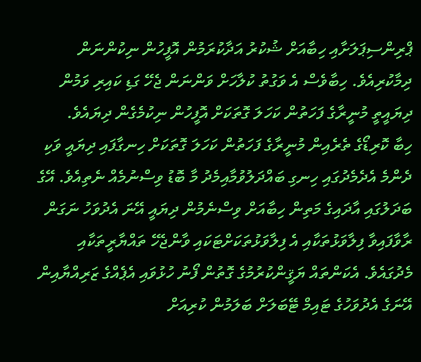ޕްރިންސިޕަލަށާއި ހިބާއަށް ޝުކުރު އަދާކުރަމުން އޮފީހުން ނިކުންނަން ދިމާކުރިއެވެ. ހިބާވެސް އެ ވަގުތު ކުލާހަށް ވަންނަން ޖެހޭ ގަޑި ކައިރި ވަމުން ދިޔައީތީ މުނީރާގެ ފަހަތުން ކަހަލަ ގޮތަކަށް އޮފީހުން ނިކުމެގެން ދިޔައެވެ.
ހިބާ ކޮރިޑޯގެ ތެރެއިން މުނީރާގެ ފަހަތުން ކަހަލަ ގޮތަކަށް ހިނގާފައި ދިޔައީ ވަކި ދެންމެ އެދެމެދުގައި ހިނގި ބައްދަލުވުމާއިމެދު މާ ބޮޑު ވިސްނުމެއް ނެތިއެވެ. އޭގެ ބަދަލުގައި އާދައިގެ މަތިން ހިބާއަށް ވިސްނެމުން ދިޔައީ އޭނަ އެދުވަހު ނަގަން ރާވާފައިވާ ފިލާވަޅުތަކާއި އެ ފިލާވަޅުތަކަށްޓަކައި ވާންޖެހޭ ތައްޔާރީތަކާއި މެދުގައެވެ. އެކަންތައް ޔަޤީންކުރުމުގެ ގޮތުން ފޯނު ހުޅުވައި އެޕެއްގެ ޒަރިއްޔާއިން އޭނަގެ އެދުވަހުގެ ޓައިމް ޓޭބަލަށް ބަލަމުން ކުރިއަށް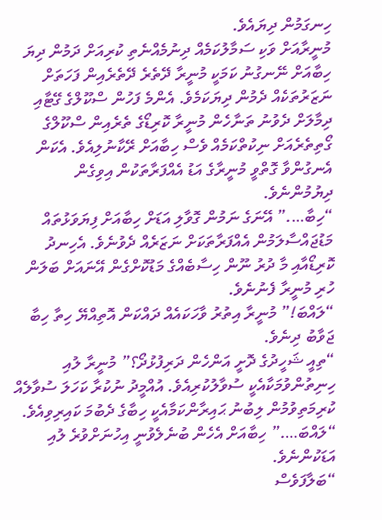ހިނގަމުން ދިޔައެވެ.
މުނީރާއަށް ވަކި ސަމާލުކަމެއް ދިނުމެއްނެތި ކުރިއަށް ދަމުން ދިޔަ ހިބާއަށް ނޭނގުނު ކަމަކީ މުނީރާ ދޭތެރެ ދޭތެރެއިން ފަހަތަށް ނަޒަރުތަކެއް ދެމުން ދިޔަކަމެވެ. އެންމެ ފަހުން ސްކޫލްގެ ގޭޓާއި ދިމާލަށް ދެވުނު ތަނާހެން މުނީރާ ކޮރިޑޯގެ ތެރެއިން ސްކޫލްގެ ގޯތިތެރެއަށް ނިކުތްކަމެއް ވެސް ހިބާއަށް ރޭކާނުލިއެވެ. އެކަން އެނގުންވާ ގޮތްވީ މުނީރާގެ އަޑު އެއްފަރާތަކުން އިވިގެން ދިޔުމުންނެވެ.
“ހިބާ….” އޭނަގެ ނަމުން ގޮވާލި އަޑަށް ހިބާއަށް ފިޔަވަޅުތައް މަޑުޖައްސާލަމުން އެއްފަރާތަކަށް ނަޒަރެއް ދެވުނެވެ. އެހިނދު ކޮރިޑޯއާއި މާ ދުރު ނޫން ހިސާބެއްގެ މަޑުކޮށްގެން އޭނައަށް ބަލަން ހުރި މުނީރާ ފެނުނެވެ.
“ލައްބަ!” މުނީރާ އިތުރު ވާހަކައެއް ދައްކަން އޮތިއްޔޭ ހިތާ ހިބާ ޖަވާބު ދިނެވެ.
“ތިއީ ޝަހީދުގެ ދޮށީ އަންހެން ދަރިފުޅުދޯ؟” މުނީރާ ލުއި ހިނިތުންވުމަކާއެކީ ސުވާލުކުރިއެވެ. އުއްމީދު ނުކުރާ ކަހަލަ ސުވާލެއް ކުރިމަތިވުމުން ލިބުނު ޙައިރާންކަމާއެކީ ހިބާގެ ދެބުމަ ކައިރިވިއެވެ.
“ލައްބަ….” ހިބާއަށް އެހެން ބުނެލެވުނީ އިހުނަށްވުރެ ލުއި އަޑަކުންނެވެ.
“ބަލާފަވެސް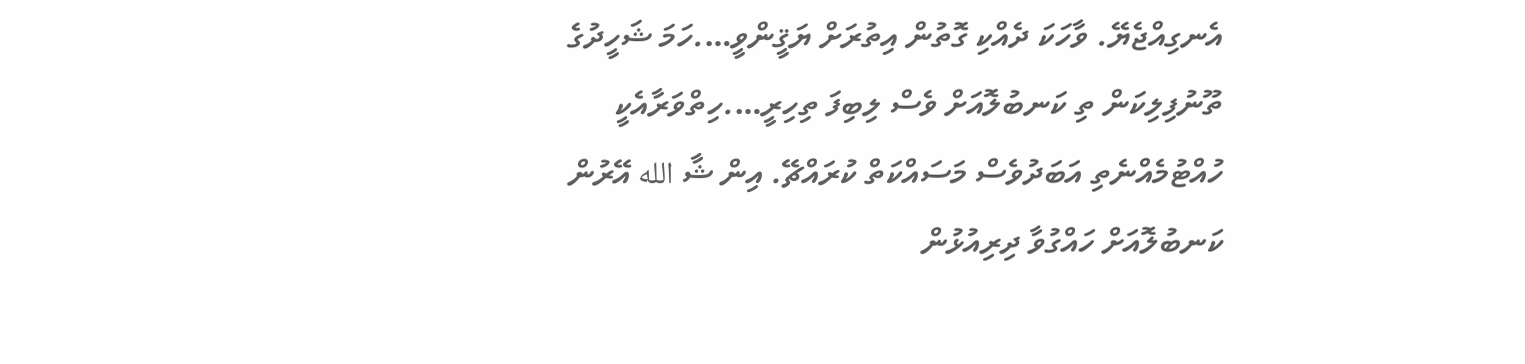އެނގިއްޖެޔޭ. ވާހަކަ ދެއްކި ގޮތުން އިތުރަށް ޔަޤީންވީ….ހަމަ ޝަހީދުގެ ތޫނުފިލިކަން ތި ކަނބުލޮއަށް ވެސް ލިބިފަ ތިހިރީ….ހިތްވަރާއެކީ ހުއްޓުމެއްނެތި އަބަދުވެސް މަސައްކަތް ކުރައްޗޭ. އިން ޝާ الله އޭރުން ކަނބުލޮއަށް ހައްގުވާ ދިރިއުޅުން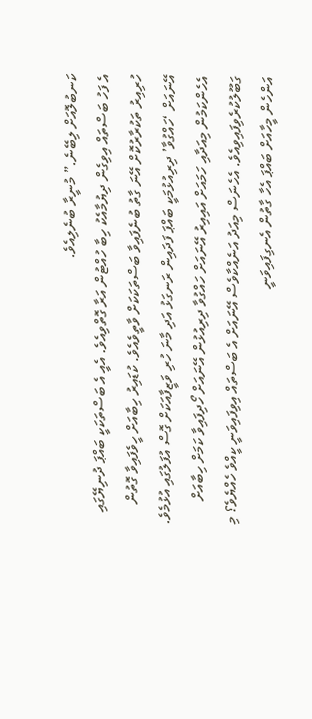ކަނބުލޮއަށް ލިބޭނެ.” މުނީރާ ބުނެލިއެވެ.
އެ ފަހު ބަސްތައް އިވިގެން ދިޔުމާއެކު ހިބާ ހުއްޓުން އަރާ ގޮތްވިއެވެ. އެއީ އެ ބަސްތަކަކީ ބައްޕަ ދުނިޔޭގައި ހުރިއިރު ތަކުރާރުކޮށް އޭނަ ގާތު ބުނެފައިވާ ބަސްތަކަކަށް ވާތީވެއެވެ. ކުޑައިރު ހިބާއަށް ހީވެފައިވާ ގޮތުން އޭނައަށް ‘ހައްގުވާ’ ދިރިއުޅުމަކީ ބައްޕަ ފަދައިން ރަނގަޅު އަދި މާނަ ހުރި ވަޒީފާއަކަށް ގޮސް އުފަލުގައި އުޅުމެވެ. އެހެންކަމުން މިއަދާއި ހަމައަށް އައިއިރު އޭނައަށް ހައްގުވާ ދިރިއުޅުން އޭނައަށް ހޯދިފައިވާ ކަމަށް ހިބާއަށް ގަބޫލުކުރެވިފައިވިއެވެ. އެހެނަސް މިއަދު އަނެއްކާވެސް އޭނައަށް އެ ބަސްތައް އިވިފައިވަނީ ކީއްވެ ހެއްޔެވެ؟ މި އަންހެން މީހާއަށް ބައްޕަ އެހާ ގާތުން އެނގިފައިވަނީ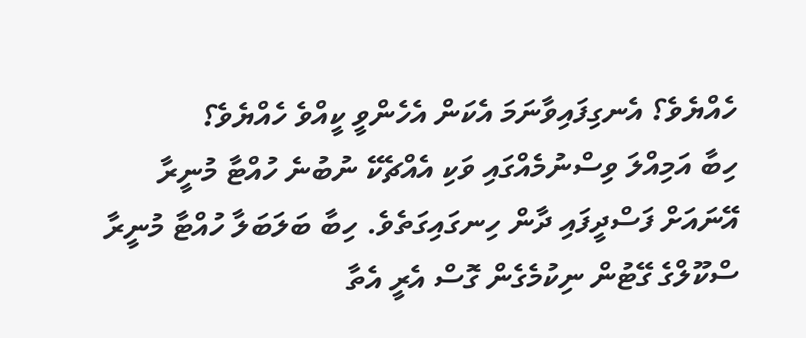ހެއްޔެވެ؟ އެނގިފައިވާނަމަ އެކަން އެހެންވީ ކީއްވެ ހެއްޔެވެ؟
ހިބާ އަމިއްލަ ވިސްނުމެއްގައި ވަކި އެއްޗެކޭ ނުބުނެ ހުއްޓާ މުނީރާ އޭނައަށް ފަސްދީފައި ދާން ހިނގައިގަތެވެ. ހިބާ ބަލަބަލާ ހުއްޓާ މުނީރާ ސްކޫލްގެ ގޭޓުން ނިކުމެގެން ގޮސް އެރީ އެތާ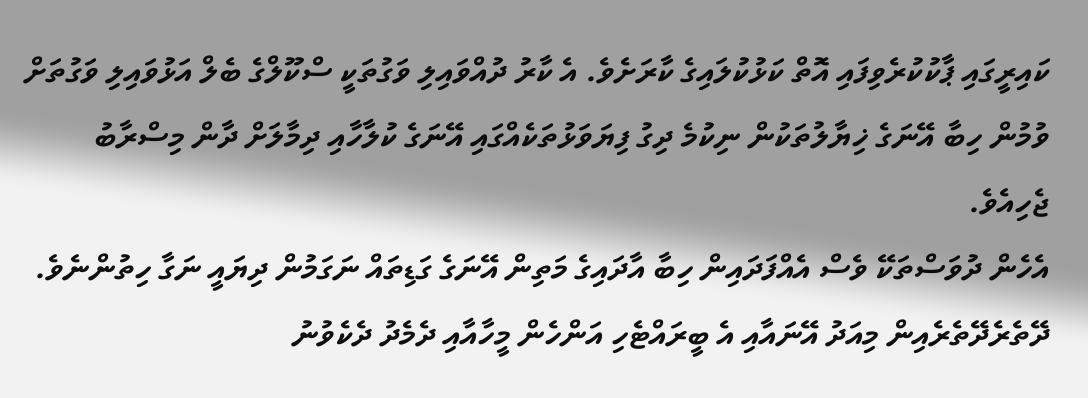ކައިރީގައި ޕާކުކުރެވިފައި އޮތް ކަޅުކުލައިގެ ކާރަށެވެ. އެ ކާރު ދުއްވައިލި ވަގުތަކީ ސްކޫލްގެ ބެލް އަޅުވައިލި ވަގުތަށް ވުމުން ހިބާ އޭނަގެ ޚިޔާލުތަކުން ނިކުމެ ދިގު ފިޔަވަޅުތަކެއްގައި އޭނަގެ ކުލާހާއި ދިމާލަށް ދާން މިސްރާބު ޖެހިއެވެ.
އެހެން ދުވަސްތަކޭ ވެސް އެއްފަދައިން ހިބާ އާދައިގެ މަތިން އޭނަގެ ގަޑިތައް ނަގަމުން ދިޔައީ ނަގާ ހިތުންނެވެ. ދޭތެރެދޭތެރެއިން މިއަދު އޭނައާއި އެ ބީރައްޓެހި އަންހެން މީހާއާއި ދެމެދު ދެކެވުނު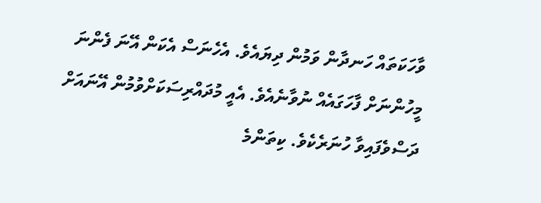ވާހަކަތައް ހަނދާން ވަމުން ދިޔައެވެ. އެހެނަސް އެކަން އޭނަ ފެންނަ މީހުންނަށް ފާހަގައެއް ނުވާނެއެވެ. އެއީ މުދައްރިސަކަށްވުމުން އޭނައަށް ދަސްވެފައިވާ ހުނަރެކެވެ. ކިތަންމެ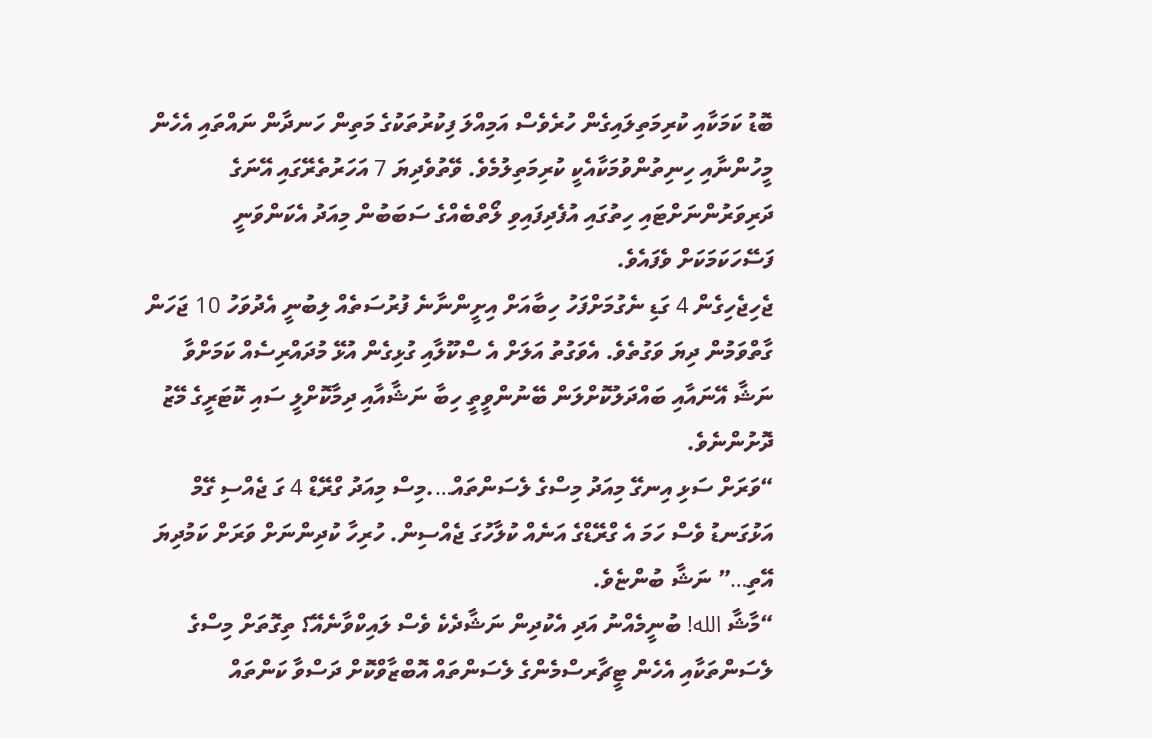ބޮޑު ކަމަކާއި ކުރިމަތިލައިގެން ހުރެވެސް އަމިއްލަ ފިކުރުތަކުގެ މަތިން ހަނދާން ނައްތައި އެހެން މީހުންނާއި ހިނިތުންވުމަކާއެކީ ކުރިމަތިލުމެވެ. ވޭތުވެދިޔަ 7 އަހަރުތެރޭގައި އޭނަގެ ދަރިވަރުންނަށްޓައި ހިތުގައި އުފެދިފައިވި ލޯތްބެއްގެ ސަބަބުން މިއަދު އެކަންވަނީ ފަސޭހަކަމަކަށް ވެފައެވެ.
ޖެހިޖެހިގެން 4 ގަޑި ނެގުމަށްފަހު ހިބާއަށް އިށީންނާނެ ފުރުސަތެއް ލިބުނީ އެދުވަހު 10 ޖަހަން ގާތްވަމުން ދިޔަ ވަގުތެވެ. އެވަގުތު އަލަށް އެ ސްކޫލާއި ގުޅިގެން އުޅޭ މުދައްރިސެއް ކަމަށްވާ ނަޝާ އޭނައާއި ބައްދަލުކޮށްލަން ބޭނުންވީތީ ހިބާ ނަޝާއާއި ދިމާކޮށްލީ ސައި ކޮޓަރީގެ މޭޒު ދޮށުންނެވެ.
“ވަރަށް ސަޅި އިނގޭ މިއަދު މިސްގެ ލެސަންތައް….މިސް މިއަދު ގްރޭޑް 4 ގަ ޖެއްސި ގޭމް އަޅުގަނޑު ވެސް ހަމަ އެ ގްރޭޑްގެ އަނެއް ކުލާހުގަ ޖެއްސިން. ހުރިހާ ކުދިންނަށް ވަރަށް ކަމުދިޔަ އޭތި…” ނަޝާ ބުންޏެވެ.
“މާޝާ الله! ބުނީމެއްނު އަދި އެކުދިން ނަޝާދެކެ ވެސް ލައިކްވާނެއޭ؟ ތިގޮތަށް މިސްގެ ލެސަންތަކާއި އެހެން ޓީޗާރސްމެންގެ ލެސަންތައް އޮބްޒާވްކޮށް ދަސްވާ ކަންތައް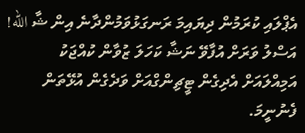އެޕްލައި ކުރަމުން ދިޔައިމަ ރަނގަޅުވަމުންދާނެ އިން ޝާ الله! އަސްލު ވަރަށް އުފާވޭ ނަޝާ ކަހަލަ ޒުވާން ކުއްޖަކު އަމިއްލައަށް އެދިގެން ޓީޗިންގްއަށް ވަދެގެން އުޅޭތަން ފެނުނީމަ.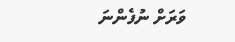ވަރަށް ނުފެންނަ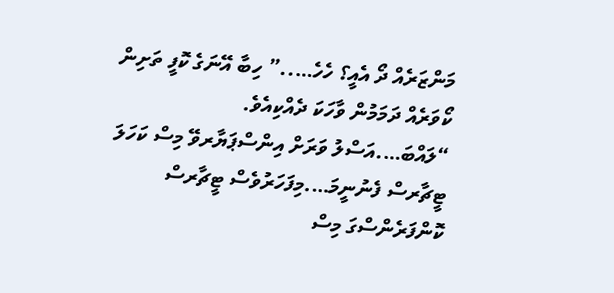މަންޒަރެއް ދޯ އެއީ؟ ހެހެ…..” ހިބާ އޭނަގެ ކޮފީ ތަށިން ކޯވަރެއް ދަމަމުން ވާހަކަ ދެއްކިއެވެ.
“ލައްބަ….އަސްލު ވަރަށް އިންސްޕަޔާރވޭ މިސް ކަހަލަ ޓީޗާރސް ފެނުނީމަ….މިފަހަރުވެސް ޓީޗާރސް ކޮންފަރެންސްގަ މިސް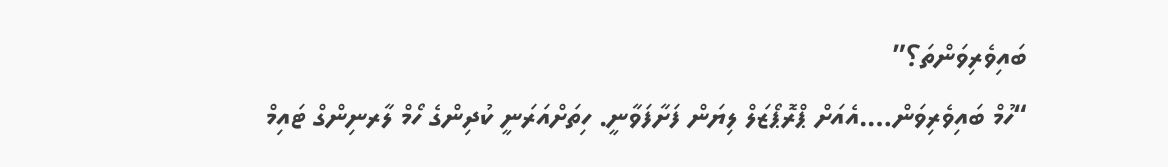ބައިވެރިވަންތަ؟”
“ހުމް ބައިވެރިވަން….އެއަށް ޕްރޮޕޯޒަލް ލިޔަން ފަށާފަވާނީ. ހިތަށްއަރަނީ ކުދިންގެ ހޯމް ލާރނިންގް ޓައިމް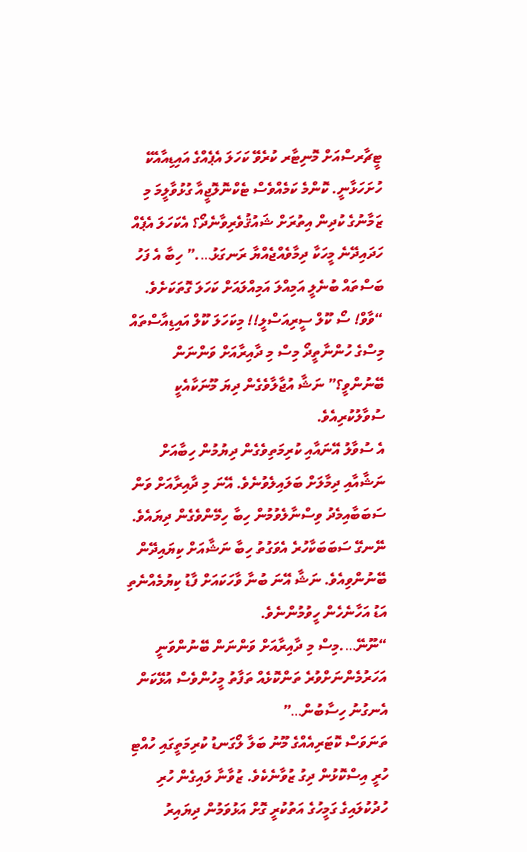ޓީޗާރސްއަށް މޮނިޓާރ ކުރެވޭ ކަހަލަ އެޕެއްގެ އައިޑިއާއެކޭ ހުށަހަޅާނީ. ކޮންމެ ކަމެއްވެސް ޓެކްނޮލޮޖީއާ ގުޅުވާލީމަ މި ޒަމާނުގެ ކުދިން އިތުރަށް ޝައުޤުވެރިވާނެދޯ؟ އެކަހަލަ އެޕެއް ހަދައިދޭނެ މީހަކާ ދިމާވެއްޖެއްޔާ ރަނގަޅު….” ހިބާ އެ ފަހު ބަސްތައް ބުނެލީ އަމިއްލަ އަމިއްލައަށް ކަހަލަ ގޮތަކަށެވެ.
“ވާވް! ސޯ ކޫލް ސީރިއަސްލީ!! މިކަހަލަ ކޫލް އައިޑިއާސްތައް މިސްގެ ހުންނާތީދޯ މިސް މި ދާއިރާއަށް ވަންނަން ބޭނުންވީ؟” ނަޝާ އުޖާލާވެގެން ދިޔަ މޫނަކާއެކީ ސުވާލުކުރިއެވެ.
އެ ސުވާލު އޭނައާއި ކުރިމަތިވެގެން ދިޔުމުން ހިބާއަށް ނަޝާއާއި ދިމާލަށް ބަލައިލެވުނެވެ. އޭނަ މި ދާއިރާއަށް ވަން ސަބަބާއިމެދު ވިސްނާލެވުމުން ހިބާ ހިމޭންވެގެން ދިޔައެވެ. ނޭނގޭ ސަބަބަކާހުރެ އެވަގުތު ހިބާ ނަޝާއަށް ކިޔައިދޭން ބޭނުންވިއެވެ. ނަޝާ އޭނަ ބުނާ ވާހަކައަށް ފާޑު ކިޔުމެއްނެތި އަޑު އަހާނެހެން ހީވުމުންނެވެ.
“ނޫނޭ….މިސް މި ދާއިރާއަށް ވަންނަން ބޭނުންވަނީ އަހަރުމެންނަށްވުރެ ތަންކޮޅެއް ތަފާތު މީހުންވެސް އުޅޭކަން އެނގުނު ހިސާބުން…”
ތަނަވަސް ކޮޓަރިއެއްގެ މޫނު ބަލާ ލޯގަނޑު ކުރިމަތީގައި ހުއްޓި ހުރީ އިސްކޮޅުން ދިގު ޒުވާނެކެވެ. ޒުވާނާ ލައިގެން ހުރި ހުދުކުލައިގެ ގަމީހުގެ އަތުކުރީ ގޮށް އަޅުވަމުން ދިޔައިރު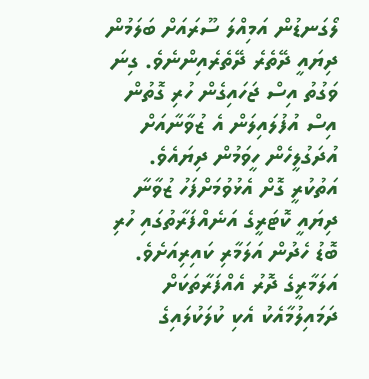ލޯގަނޑުން އަމިއްލަ ސޫރައަށް ބަލަމުން ދިޔައީ ދޭތެރެ ދޭތެރެއިންނެވެ. ގިނަ ވަގުތު އިސް ޖަހައިގެން ހުރި ގޮތުން އިސް އުފުލައިލަން އެ ޒުވާނާއަށް އުދަގުލީހެން ހީވަމުން ދިޔައެވެ.
އަތުކުރީ ގޮށް އެޅުވުމަށްފަހު ޒުވާނާ ދިޔައީ ކޮޓަރީގެ އަނެއްފަރާތުގައި ހުރި ބޮޑު ހެދުން އަލަމާރި ކައިރިއަށެވެ. އަލަމާރީގެ ދޮރު އެއްފަރާތަކަށް ދަމައިލުމާއެކު އެކި ކުލަކުލައިގެ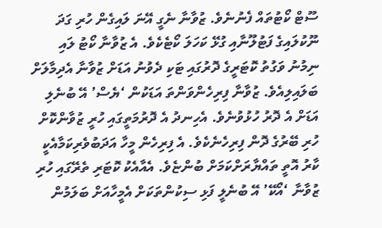ސޫޓް ކޯޓުތައް ފެނުނެވެ. ޒުވާނާ ނެގީ އޭނަ ލައިގެން ހުރި ގަދަ ނޫކުލައިގެ ފަޓުލޫނާއި ގުޅޭ ކަހަލަ ކޯޓެކެވެ. އެ ޒުވާނާ ކޯޓު ލައި ނިމުނު ވަގުތު ކޮޓަރީގެ ދޮރުގައި ޓަކި ދެވުނު އަޑަށް ޒުވާނާ އެދިމާލަށް ބަލައިލިއެވެ. ޒުވާނާ ފިރިހެންވަންތަ އަޑަކުން ‘ޔެސް’ އޭ ބުނެލި އަޑަށް އެ ދޮރު ހުޅުވުނެވެ. އެހިނދު އެ ދޮރުމަތީގައި ހުރީ ޒުވާންކޮށް ހުރި ބޭރުގެ ދޮން ފިރިހެނެކެވެ. އެ ފިރިހެން މީހާ އަދަބުވެރިކަމާއެކީ ކާރު އޮތީ ތައްޔާރަށްކަމަށް ބުންޏެވެ. އެއާއެކު ކޮޓަރި ތެރޭގައި ހުރި ޒުވާނާ ‘އޯކޭ’ އޭ ބުނެލީ ފަޅި ސިކުންތަކަށް އެމީހާއަށް ބަލަމުން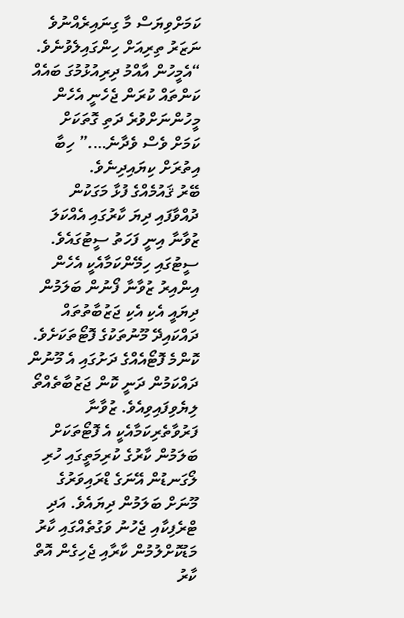ކަމަށްވިޔަސް މާ ގިނައިރެއްނުވެ ނަޒަރު ތިރިއަށް ހިންގައިލެވުނެވެ.
“އެމީހުން އާއްމު ދިރިއުޅުމުގަ ބައެއް ކަންތައް ކުރަން ޖެހެނީ އެހެން މީހުންނަށްވުރެ ދަތި ގޮތަކަށް ކަމަށް ވެސް ވެދާނެ….” ހިބާ އިތުރަށް ކިޔައިދިނެވެ.
ބޭރު ޤައުމެއްގެ ފުޅާ މަގަކުން ދުއްވާފައި ދިޔަ ކާރުގައި އެއްކަލަ ޒުވާނާ އިނީ ފަހަތު ސީޓުގައެވެ. ސީޓުގައި ހިމޭންކަމާއެކީ އެހެން އިންއިރު ޒުވާނާ ފޯނުން ބަލަމުން ދިޔައީ އެކި އެކި ޖަޒުބާތުތައް ދައްކައިދޭ މޫނުތަކުގެ ފޮޓޯތަކަށެވެ. ކޮންމެ ފޮޓޯއެއްގެ ދަށުގައި އެ މޫނުން ދައްކަމުން ދަނީ ކޮން ޖަޒުބާތެއްތޯ ލިޔެވިފައިވިއެވެ. ޒުވާނާ ފަރުވާތެރިކަމާއެކީ އެ ފޮޓޯތަކަށް ބަލަމުން ކާރުގެ ކުރިމަތީގައި ހުރި ލޯގަނޑުން އޭނަގެ ޑްރައިވަރުގެ މޫނަށް ބަލަމުން ދިޔައެވެ. އަދި ޓްރެފިކާއި ޖެހުނު ވަގުތެއްގައި ކާރު މަޑުކޮށްލުމުން ކާރާއި ޖެހިގެން އޮތް ކާރު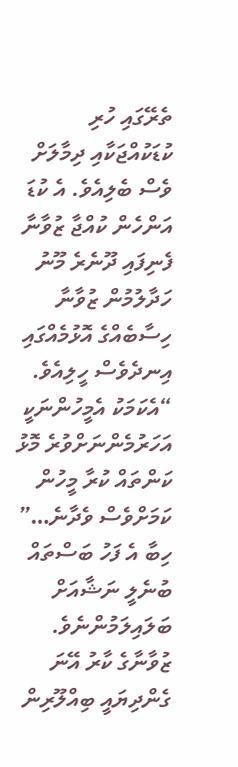ތެރޭގައި ހުރި ކުޑަކުއްޖަކާއި ދިމާލަށް ވެސް ބެލިއެވެ. އެ ކުޑަ އަންހެން ކުއްޖާ ޒުވާނާ ފެނިފައި ދޫނެރެ މޫނު ހަދާލުމުން ޒުވާނާ ހިސާބެއްގެ އޮޅުމެއްގައި އިނދެވެސް ހީލިއެވެ.
“އެކަމަކު އެމީހުންނަކީ އަހަރުމެންނަށްވުރެ މޮޅު ކަންތައް ކުރާ މީހުން ކަމަށްވެސް ވެދާނެ…” ހިބާ އެ ފަހު ބަސްތައް ބުނެލީ ނަޝާއަށް ބަލައިލަމުންނެވެ.
ޒުވާނާގެ ކާރު އޭނަ ގެންދިޔައީ ބިއްލޫރިން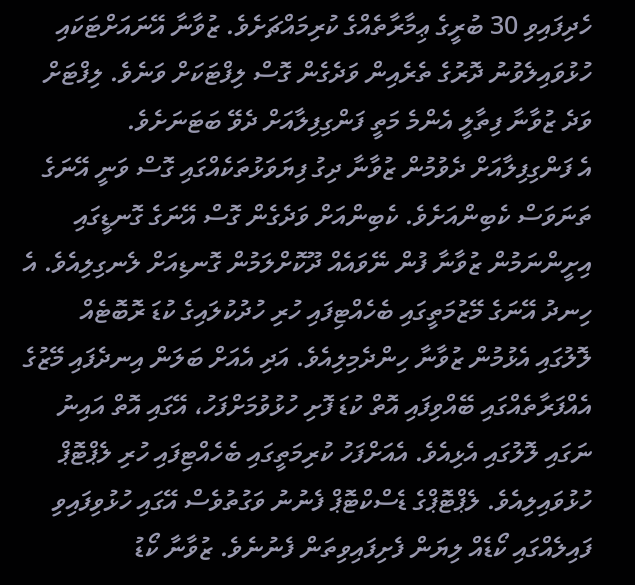ހެދިފައިވި 30 ބުރީގެ ޢިމާރާތެއްގެ ކުރިމައްޗަށެވެ. ޒުވާނާ އޭނައަށްޓަކައި ހުޅުވައިލެވުނު ދޮރުގެ ތެރެއިން ވަދެގެން ގޮސް ލިފްޓަކަށް ވަނެވެ. ލިފްޓަށް ވަދެ ޒުވާނާ ފިތާލީ އެންމެ މަތީ ފަންގިފިލާއަށް ދެވޭ ބަޓަނަށެވެ.
އެ ފަންގިފިލާއަށް ދެވުމުން ޒުވާނާ ދިގު ފިޔަވަޅުތަކެއްގައި ގޮސް ވަނީ އޭނަގެ ތަނަވަސް ކެބިންއަށެވެ. ކެބިންއަށް ވަދެގެން ގޮސް އޭނަގެ ގޮނޑީގައި އިށީންނަމުން ޒުވާނާ ފުން ނޭވައެއް ދޫކޮށްލަމުން ގޮނޑިއަށް ލެނގިލިއެވެ. އެ ހިނދު އޭނަގެ މޭޒުމަތީގައި ބެހެއްޓިފައި ހުރި ހުދުކުލައިގެ ކުޑަ ރޮބޮޓެއް ލޮލުގައި އެޅުމުން ޒުވާނާ ހިންދެމިލިއެވެ. އަދި އެއަށް ބަލަން އިނދެފައި މޭޒުގެ އެއްފަރާތެއްގައި ބޭއްވިފައި އޮތް ކުޑަ ފޮށި ހުޅުވުމަށްފަހު، އޭގައި އޮތް އައިނު ނަގައި ލޮލުގައި އެޅިއެވެ. އެއަށްފަހު ކުރިމަތީގައި ބެހެއްޓިފައި ހުރި ލެޕްޓޮޕް ހުޅުވައިލިއެވެ. ލެޕްޓޮޕްގެ ޑެސްކްޓޮޕް ފެނުނު ވަގުތުވެސް އޭގައި ހުޅުވިފައިވި ފައިލެއްގައި ކޯޑެއް ލިޔަން ފެށިފައިވިތަން ފެނުނެވެ. ޒުވާނާ ކޯޑު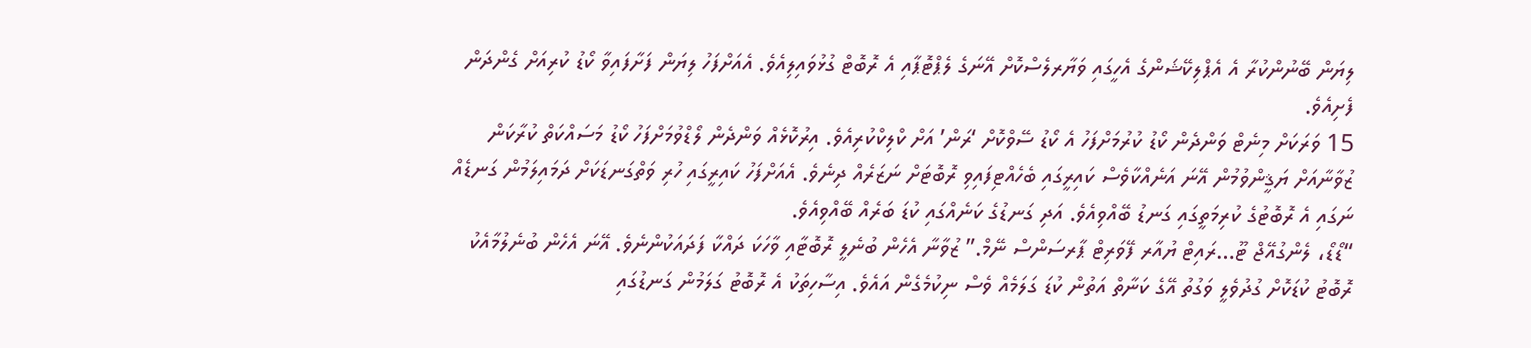ލިޔަން ބޭނުންކުރާ އެ އެޕްލިކޭޝަންގެ އެހީގައި ވަޔާރލެސްކޮށް އޭނަގެ ލެޕްޓޮޕާއި އެ ރޮބޮޓް ގުޅުވައިލިއެވެ. އެއަށްފަހު ލިޔަން ފަށާފައިވާ ކޯޑު ކުރިއަށް ގެންދަން ފެށިއެވެ.
15 ވަރަކަށް މިނެޓް ވަންދެން ކޯޑު ކުރުމަށްފަހު އެ ކޯޑު ސޭވްކޮށް ‘ރަން’ އަށް ކްލިކްކުރިއެވެ. އިރުކޮޅެއް ވަންދެން ލޯޑްވުމަށްފަހު ކޯޑު މަސައްކަތް ކުރާކަން ޒުވާނާއަށް ޔަޤީންވުމުން އޭނަ އަނެއްކާވެސް ކައިރީގައި ބެހެއްޓިފައިވި ރޮބޮޓަށް ނަޒަރެއް ދިނެވެ. އެއަށްފަހު ކައިރީގައި ހުރި ވަތްގަނޑަކަށް ދަމައިލަމުން ގަނޑެއް ނަގައި އެ ރޮބޮޓުގެ ކުރިމަތީގައި ގަނޑު ބޭއްވިއެވެ. އަދި ގަނޑުގެ ކަނެއްގައި ކުޑަ ބަރެއް ބޭއްވިއެވެ.
“ޑޯޑޯ، ލެންގުއޭޖް ޓޫ…ރައިޓް ޔުއާރ ފޭވަރިޓް ޕާރސަންސް ނޭމް.” ޒުވާނާ އެހެން ބުނެލީ ރޮބޮޓާއި ވާހަކަ ދައްކާ ފަދައަކުންނެވެ. އޭނަ އެހެން ބުނެލުމާއެކު ރޮބޮޓު ކުޑަކޮށް ގުދުވެލީ ވަގުތު އޭގެ ކަނާތް އަތުން ކުޑަ ގަލަމެއް ވެސް ނިކުމެގެން އައެވެ. އިސާހިތަކު އެ ރޮބޮޓު ގަލަމުން ގަނޑުގައި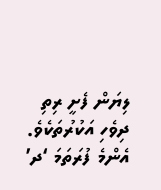ލިޔަން ފެށީ ރިތި ދިވެހި އަކުރުތަކެވެ. އެންމެ ފުރަތަމަ ‘ދ’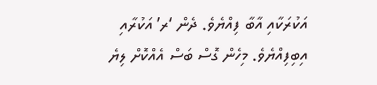އަކުރަކާއި އާބާ ފިއްޔެވެ. ދެން ‘ރ’ އަކުރާއި އިބިފިއްޔެވެ. މިހެން ގޮސް ބަސް އެއްކޮށް ލިޔެ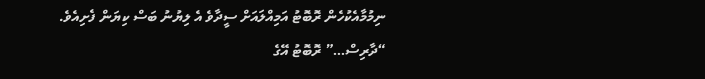ނިމުމާއެކުހެން ރޮބޮޓު އަމިއްލައަށް ސީދާވެ އެ ލިޔުނު ބަސް ކިޔަން ފެށިއެވެ.
“ދާރިސް…” ރޮބޮޓު އޭގެ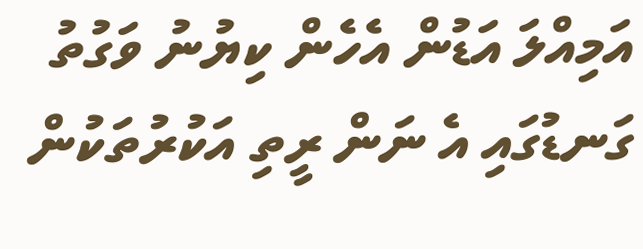އަމިއްލަ އަޑުން އެހެން ކިޔުނު ވަގުތު ގަނޑުގައި އެ ނަން ރީތި އަކުރުތަކުން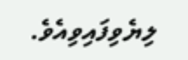ލިޔެވިފައިވިއެވެ.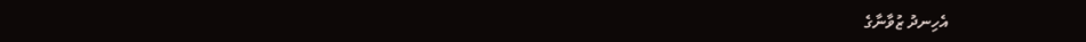އެހިނދު ޒުވާނާގެ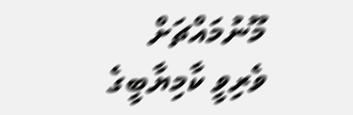މޫނުމައްޗަށް ވެރިވީ ކާމިޔާބީގެ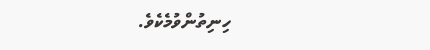ހިނިތުންވުމެކެވެ.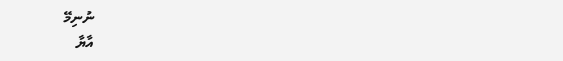ނުނިމޭ
އާޔާ